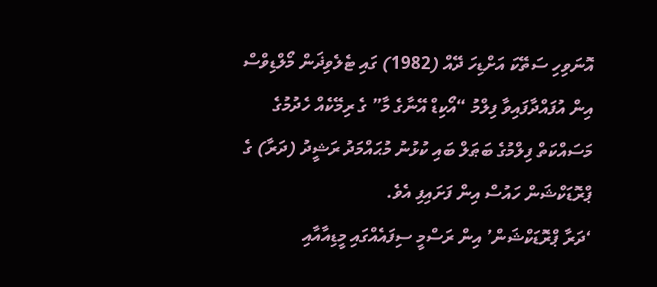އޮނަވިހި ސަތޭކަ އަށްޑިހަ ދޭއް (1982) ގައި ޓެލެވިޛަން މޯލްޑިވްސް އިން އުފައްދާފައިވާ ފިލްމު “އޯކިޑް އޭނާގެ މާ” ގެ ރިމޭކެއް ހެދުމުގެ މަސައްކަތް ފިލްމުގެ ބަޠަލް ބައި ކުޅުނު މުޙައްމަދު ރަޝީދު (ދަރާ) ގެ ޕްރޮޑަކްޝަން ހައުސް އިން ފަށައިފި އެވެ.
‘ދަރާ ޕްރޮޑަކްޝަން’ އިން ރަސްމީ ސިފައެއްގައި މީޑިއާއާއި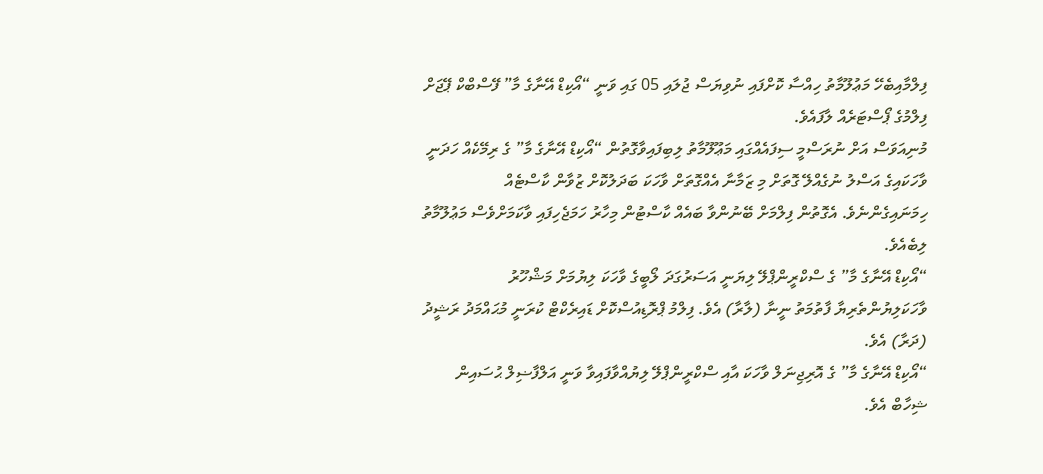ފިލްމާއިބެހޭ މަޢުލޫމާތު ހިއްސާ ކޮށްފައި ނުވިޔަސް ޖުލައި 05 ގައި ވަނީ “އޯކިޑް އޭނާގެ މާ” ފޭސްބްކް ޕޭޖަށް ފިލްމުގެ ޕޯސްޓަރެއް ލާފައެވެ.
މުނިއަވަސް އަށް ނުރަސްމީ ސިފައެއްގައި މަޢޫލޫމާތު ލިބިފައިވާގޮތުން “އޯކިޑް އޭނާގެ މާ” ގެ ރިމޭކެއް ހަދަނީ ވާހަކައިގެ އަސްލު ނުގެއްލޭ ގޮތަށް މި ޒަމާނާ އެއްގޮތަށް ވާހަކަ ބަދަލުކޮށް ޒުވާން ކާސްޓެއް ހިމަނައިގެންނެވެ. އެގޮތުން ފިލްމަށް ބޭނުންވާ ބައެއް ކާސްޓުން މިހާރު ހަމަޖެހިފައި ވާކަމަށްވެސް މަޢުލޫމާތު ލިބެއެވެ.
“އޯކިޑް އޭނާގެ މާ” ގެ ސްކްރީންޕްލޭ ލިޔަނީ އަސަރުގަދަ ލޯބީގެ ވާހަކަ ލިޔުމަށް މަޝްހޫރު ވާހަކަލިޔުންތެރިޔާ ފާތުމަތު ނީނާ (ލާރާ) އެވެ. ފިލްމު ޕްރޮޑިއުސްކޮށް ޑައިރެކްޓް ކުރަނީ މުޙައްމަދު ރަޝީދު (ދަރާ) އެވެ.
“އޯކިޑް އޭނާގެ މާ” ގެ އޮރިޖިނަލް ވާހަކަ އާއި ސްކްރީންޕްލޭ ލިޔުއްވާފައިވާ ވަނީ އަލްފާޟިލް ޙުސައިން ޝިހާބް އެވެ.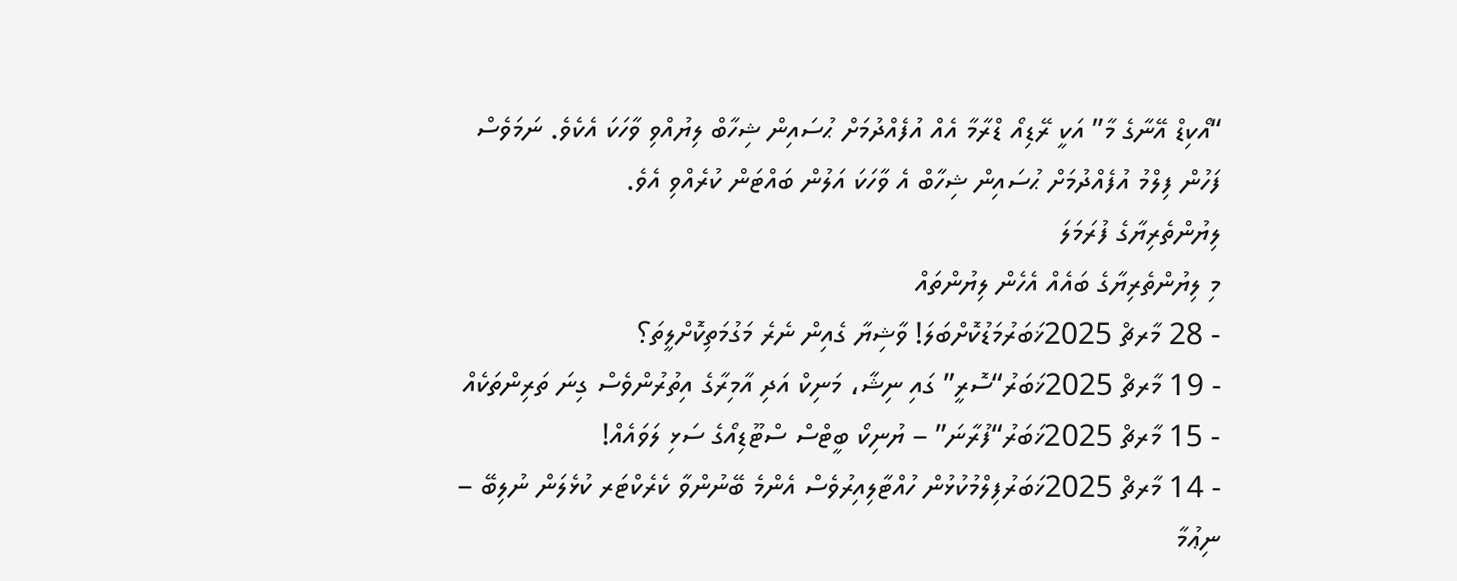“އޯކިޑް އޭނާގެ މާ” އަކީ ރޭޑިއޯ ޑްރާމާ އެއް އުފެއްދުމަށް ޙުސައިން ޝިހާބް ލިޔުއްވި ވާހަކަ އެކެވެ. ނަމަވެސް ފަހުން ފިލްމު އުފެއްދުމަށް ޙުސައިން ޝިހާބް އެ ވާހަކަ އަލުން ބައްޓަން ކުރެއްވި އެވެ.
ލިޔުންތެރިޔާގެ ފުރަމަލަ
މި ލިޔުންތެރިޔާގެ ބައެއް އެހެން ލިޔުންތައް
- 28 މާރޗް 2025ޚަބަރުމަޑުކޮށްބަލަ! ވާޝިޔާ ގެއިން ނެރެ މަގުމަތިކޮށްލީތަ؟
- 19 މާރޗް 2025ޚަބަރު“ސޮރީ” ގައި ނިޝާ، މަނިކް އަދި އާމިރާގެ އިތުރުންވެސް ގިނަ ތަރިންތަކެއް
- 15 މާރޗް 2025ޚަބަރު“ފުރާނަ” – ޔުނިކޯ ބީޓްސް ސްޓޫޑިއޯގެ ސަޅި ލަވައެއް!
- 14 މާރޗް 2025ޚަބަރުފިލްމުކުޅުން ހުއްޓާލިއިރުވެސް އެންމެ ބޭނުންވާ ކެރެކްޓަރ ކުޅެލަން ނުލިބޭ – ނިޢުމާ